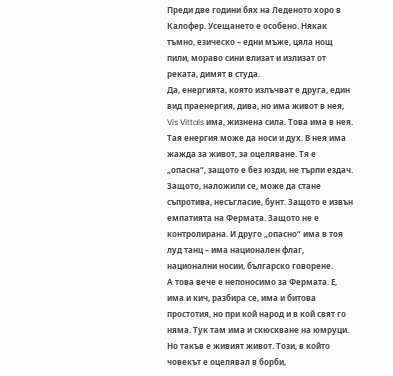Преди две години бях на Леденото хоро в Калофер. Усещането е особено. Някак тъмно, езическо – едни мъже, цяла нощ пили, мораво сини влизат и излизат от реката, димят в студа.
Да, енергията, която излъчват е друга, един вид праенергия, дива, но има живот в нея, Vis Vittals има, жизнена сила. Това има в нея. Тая енергия може да носи и дух. В нея има жажда за живот, за оцеляване. Тя е „опасна“, защото е без юзди, не търпи ездач. Защото, наложили се, може да стане съпротива, несъгласие, бунт. Защото е извън емпатията на Фермата. Защото не е контролирана. И друго „опасно“ има в тоя луд танц – има национален флаг, национални носии, българско говорене.
А това вече е непоносимо за Фермата. Е, има и кич, разбира се, има и битова простотия, но при кой народ и в кой свят го няма. Тук там има и скюскване на юмруци. Но такъв е живият живот. Този, в който човекът е оцелявал в борби,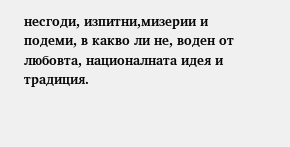несгоди, изпитни,мизерии и подеми, в какво ли не, воден от любовта, националната идея и традиция.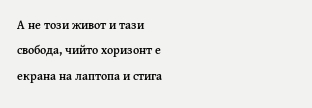А не този живот и тази свобода, чийто хоризонт е екрана на лаптопа и стига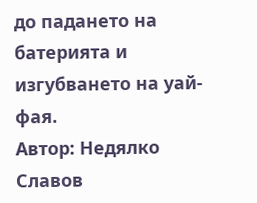до падането на батерията и изгубването на уай- фая.
Автор: Недялко Славов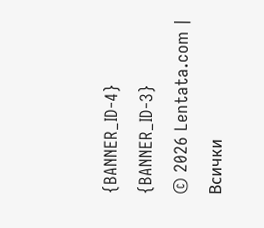{BANNER_ID-4}
{BANNER_ID-3}
© 2026 Lentata.com | Всички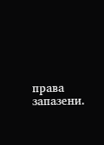права запазени.